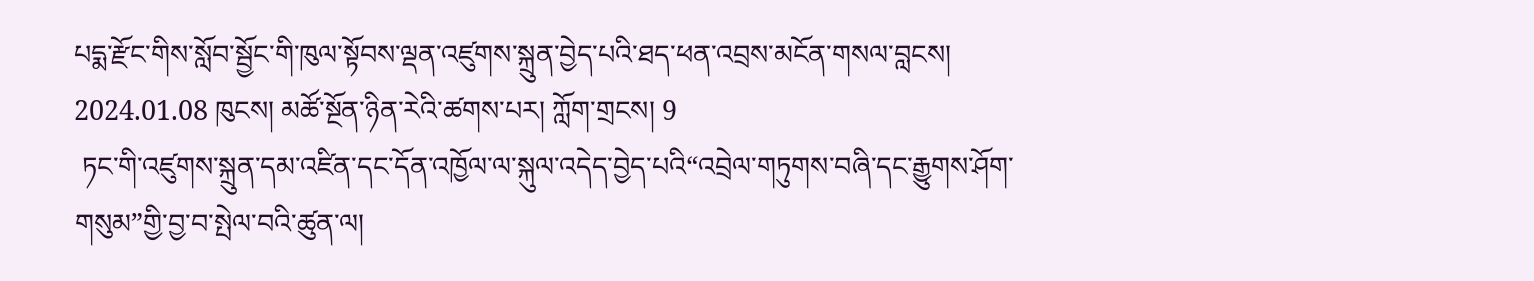པདྨ་རྫོང་གིས་སློབ་སྦྱོང་གི་ཁུལ་སྟོབས་ལྡན་འཛུགས་སྐྲུན་བྱེད་པའི་ཐད་ཕན་འབྲས་མངོན་གསལ་བླངས།
2024.01.08 ཁུངས། མཚོ་སྔོན་ཉིན་རེའི་ཚགས་པར། ཀློག་གྲངས། 9
 ཏང་གི་འཛུགས་སྐྲུན་དམ་འཛིན་དང་དོན་འཁྱོལ་ལ་སྐུལ་འདེད་བྱེད་པའི“འབྲེལ་གཏུགས་བཞི་དང་རྒྱུགས་ཤོག་གསུམ”གྱི་བྱ་བ་སྤེལ་བའི་ཚུན་ལ།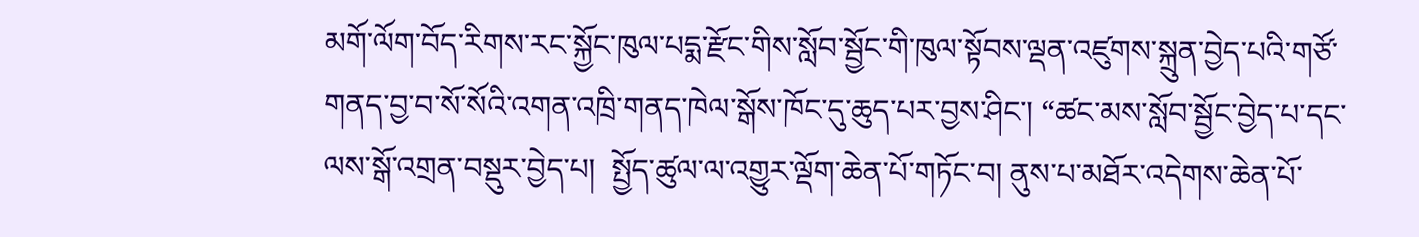མགོ་ལོག་བོད་རིགས་རང་སྐྱོང་ཁུལ་པདྨ་རྫོང་གིས་སློབ་སྦྱོང་གི་ཁུལ་སྟོབས་ལྡན་འཛུགས་སྐྲུན་བྱེད་པའི་གཙོ་གནད་བྱ་བ་སོ་སོའི་འགན་འཁྲི་གནད་ཁེལ་སྒོས་ཁོང་དུ་ཆུད་པར་བྱས་ཤིང་། “ཚང་མས་སློབ་སྦྱོང་བྱེད་པ་དང་ལས་སྒོ་འགྲན་བསྡུར་བྱེད་པ།  སྤྱོད་ཚུལ་ལ་འགྱུར་ལྡོག་ཆེན་པོ་གཏོང་བ། ནུས་པ་མཐོར་འདེགས་ཆེན་པོ་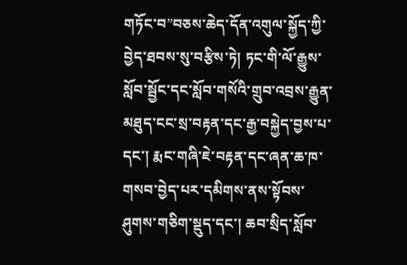གཏོང་བ”བཅས་ཆེད་དོན་འགུལ་སྐྱོད་ཀྱི་བྱེད་ཐབས་སུ་བརྩིས་ཏེ། ཏང་གི་ལོ་རྒྱུས་སློབ་སྦྱོང་དང་སློབ་གསོའི་གྲུབ་འབྲས་རྒྱུན་མཐུད་ངང་སྲ་བརྟན་དང་རྒྱ་བསྐྱེད་བྱས་པ་དང་། རྨང་གཞི་ཇེ་བརྟན་དང་ཞན་ཆ་ཁ་གསབ་བྱེད་པར་དམིགས་ནས་སྟོབས་ཤུགས་གཅིག་སྡུད་དང་། ཆབ་སྲིད་སློབ་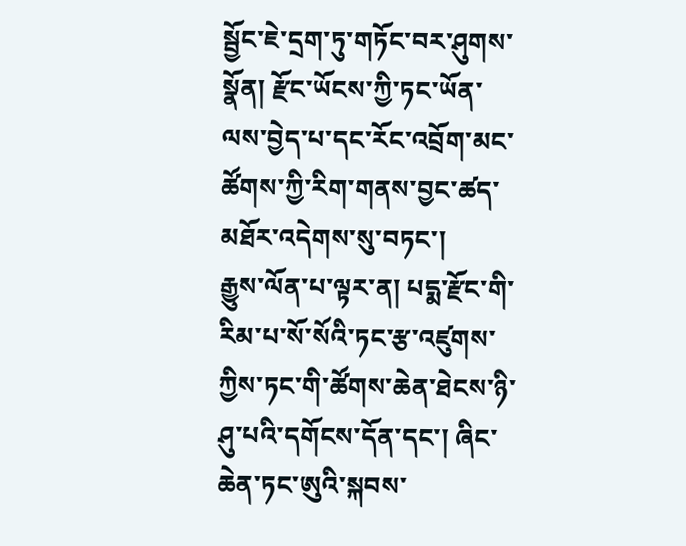སྦྱོང་ཇེ་དྲག་ཏུ་གཏོང་བར་ཤུགས་སྣོན། རྫོང་ཡོངས་ཀྱི་ཏང་ཡོན་ལས་བྱེད་པ་དང་རོང་འབྲོག་མང་ཚོགས་ཀྱི་རིག་གནས་བྱང་ཚད་མཐོར་འདེགས་སུ་བཏང་།
རྒྱུས་ལོན་པ་ལྟར་ན། པདྨ་རྫོང་གི་རིམ་པ་སོ་སོའི་ཏང་རྩ་འཛུགས་ཀྱིས་ཏང་གི་ཚོགས་ཆེན་ཐེངས་ཉི་ཤུ་པའི་དགོངས་དོན་དང་། ཞིང་ཆེན་ཏང་ཨུའི་སྐབས་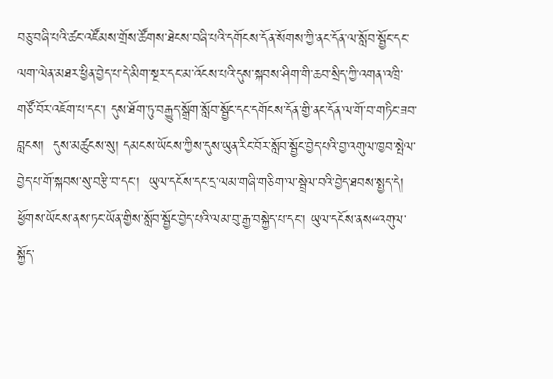བཅུ་བཞི་པའི་ཚང་འཛོམས་གྲོས་ཚོགས་ཐེངས་བཞི་པའི་དགོངས་དོན་སོགས་ཀྱི་ནང་དོན་ལ་སློབ་སྦྱོང་དང་ལག་ལེན་མཐར་ཕྱིན་བྱེད་པ་དེ་མིག་སྔར་དང་མ་འོངས་པའི་དུས་སྐབས་ཤིག་གི་ཆབ་སྲིད་ཀྱི་འགན་འཁྲི་གཙོ་བོར་འཇོག་པ་དང་། དུས་ཐོག་ཏུ་བརྒྱུད་སྒྲོག་སློབ་སྦྱོང་དང་དགོངས་དོན་གྱི་ནང་དོན་ལ་གོ་བ་གཏིང་ཟབ་བླངས།  དུས་མཚུངས་སུ། དམངས་ཡོངས་ཀྱིས་དུས་ཡུན་རིང་བོར་སློབ་སྦྱོང་བྱེད་པའི་བྱ་འགུལ་ཁྱབ་སྤེལ་བྱེད་པ་གོ་སྐབས་སུ་བརྩི་བ་དང་།  ཡུལ་དངོས་དང་དྲ་ལམ་གཞི་གཅིག་ལ་སྦྲེལ་བའི་བྱེད་ཐབས་སྤྱད་དེ། ཕྱོགས་ཡོངས་ནས་ཏང་ཡོན་གྱིས་སློབ་སྦྱོང་བྱེད་པའི་ལམ་བུ་རྒྱ་བསྐྱེད་པ་དང་། ཡུལ་དངོས་ནས“འགུལ་སྐྱོད་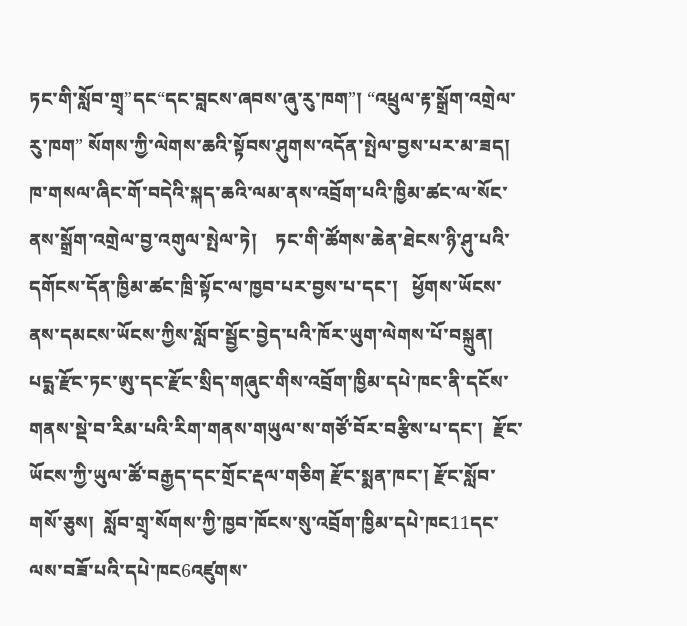ཏང་གི་སློབ་གྲྭ”དང“དང་བླངས་ཞབས་ཞུ་རུ་ཁག”། “འཕྲུལ་རྟ་སྒྲོག་འགྲེལ་རུ་ཁག” སོགས་ཀྱི་ལེགས་ཆའི་སྟོབས་ཤུགས་འདོན་སྤེལ་བྱས་པར་མ་ཟད།  ཁ་གསལ་ཞིང་གོ་བདེའི་སྐད་ཆའི་ལམ་ནས་འབྲོག་པའི་ཁྱིམ་ཚང་ལ་སོང་ནས་སྒྲོག་འགྲེལ་བྱ་འགུལ་སྤེལ་ཏེ།    ཏང་གི་ཚོགས་ཆེན་ཐེངས་ཉི་ཤུ་པའི་དགོངས་དོན་ཁྱིམ་ཚང་ཁྲི་སྟོང་ལ་ཁྱབ་པར་བྱས་པ་དང་།   ཕྱོགས་ཡོངས་ནས་དམངས་ཡོངས་ཀྱིས་སློབ་སྦྱོང་བྱེད་པའི་ཁོར་ཡུག་ལེགས་པོ་བསྐྲུན།
པདྨ་རྫོང་ཏང་ཨུ་དང་རྫོང་སྲིད་གཞུང་གིས་འབྲོག་ཁྱིམ་དཔེ་ཁང་ནི་དངོས་གནས་སྡེ་བ་རིམ་པའི་རིག་གནས་གཡུལ་ས་གཙོ་བོར་བརྩིས་པ་དང་།  རྫོང་ཡོངས་ཀྱི་ཡུལ་ཚོ་བརྒྱད་དང་གྲོང་རྡལ་གཅིག རྫོང་སྨན་ཁང་། རྫོང་སློབ་གསོ་ཅུས།  སློབ་གྲྭ་སོགས་ཀྱི་ཁྱབ་ཁོངས་སུ་འབྲོག་ཁྱིམ་དཔེ་ཁང11དང་ལས་བཟོ་པའི་དཔེ་ཁང6འཛུགས་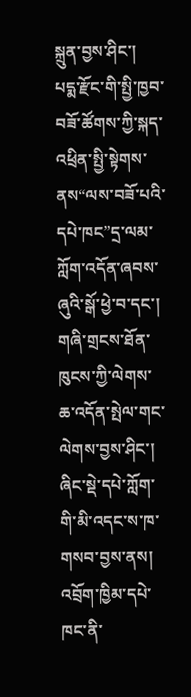སྐྲུན་བྱས་ཤིང་། པདྨ་རྫོང་གི་སྤྱི་ཁྱབ་བཟོ་ཚོགས་ཀྱི་སྐད་འཕྲིན་སྤྱི་སྟེགས་ནས“ལས་བཟོ་པའི་དཔེ་ཁང”དྲ་ལམ་ཀློག་འདོན་ཞབས་ཞུའི་སྒོ་ཕྱེ་བ་དང་། གཞི་གྲངས་ཐོན་ཁུངས་ཀྱི་ལེགས་ཆ་འདོན་སྤེལ་གང་ལེགས་བྱས་ཤིང་།  ཞིང་སྡེ་དཔེ་ཀློག་གི་མི་འདང་ས་ཁ་གསབ་བྱས་ནས། འབྲོག་ཁྱིམ་དཔེ་ཁང་ནི་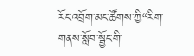རོང་འབྲོག་མང་ཚོགས་ཀྱི“རིག་གནས་སློབ་སྦྱོང་གི་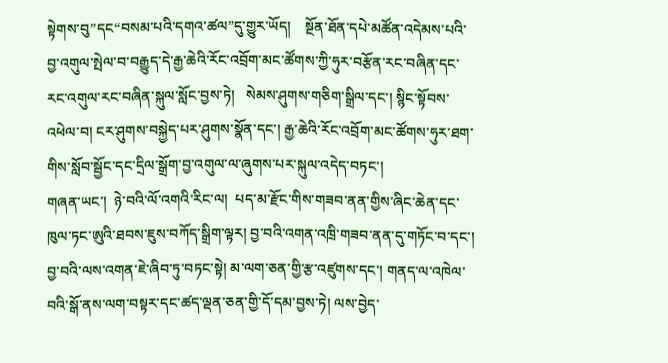སྟེགས་བུ”དང“བསམ་པའི་དགའ་ཚལ”དུ་གྱུར་ཡོད།    སྔོན་ཐོན་དཔེ་མཚོན་འདེམས་པའི་བྱ་འགུལ་སྤེལ་བ་བརྒྱུད་དེ་རྒྱ་ཆེའི་རོང་འབྲོག་མང་ཚོགས་ཀྱི་ཧུར་བརྩོན་རང་བཞིན་དང་རང་འགུལ་རང་བཞིན་སྐུལ་སློང་བྱས་ཏེ།   སེམས་ཤུགས་གཅིག་སྒྲིལ་དང་། སྙིང་སྟོབས་འཕེལ་བ། ངར་ཤུགས་བསྐྱེད་པར་ཤུགས་སྣོན་དང་། རྒྱ་ཆེའི་རོང་འབྲོག་མང་ཚོགས་ཧུར་ཐག་གིས་སློབ་སྦྱོང་དང་དྲིལ་སྒྲོག་བྱ་འགུལ་ལ་ཞུགས་པར་སྐུལ་འདེད་བཏང་།
གཞན་ཡང་།  ཉེ་བའི་ལོ་འགའི་རིང་ལ།  པད་མ་རྫོང་གིས་གཟབ་ནན་གྱིས་ཞིང་ཆེན་དང་ཁུལ་ཏང་ཨུའི་ཐབས་ཇུས་བཀོད་སྒྲིག་ལྟར། བྱ་བའི་འགན་འཁྲི་གཟབ་ནན་དུ་གཏོང་བ་དང་། བྱ་བའི་ལས་འགན་ཇེ་ཞིབ་ཏུ་བཏང་སྟེ། མ་ལག་ཅན་གྱི་རྩ་འཛུགས་དང་། གནད་ལ་འཁེལ་བའི་སྒོ་ནས་ལག་བསྟར་དང་ཚད་ལྡན་ཅན་གྱི་དོ་དམ་བྱས་ཏེ། ལས་བྱེད་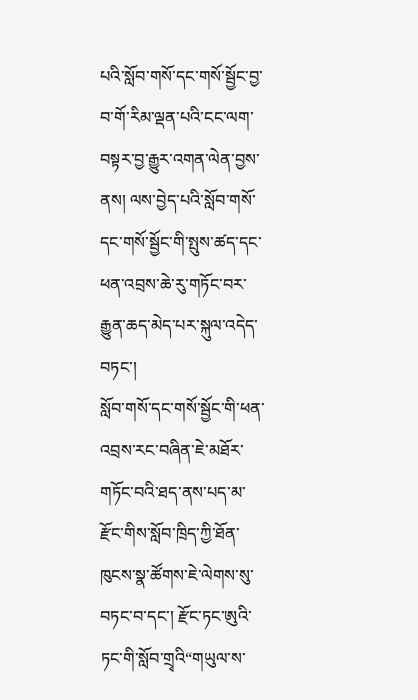པའི་སློབ་གསོ་དང་གསོ་སྦྱོང་བྱ་བ་གོ་རིམ་ལྡན་པའི་ངང་ལག་བསྟར་བྱ་རྒྱུར་འགན་ལེན་བྱས་ནས། ལས་བྱེད་པའི་སློབ་གསོ་དང་གསོ་སྦྱོང་གི་སྤུས་ཚད་དང་ཕན་འབྲས་ཆེ་རུ་གཏོང་བར་རྒྱུན་ཆད་མེད་པར་སྐུལ་འདེད་བཏང་།
སློབ་གསོ་དང་གསོ་སྦྱོང་གི་ཕན་འབྲས་རང་བཞིན་ཇེ་མཐོར་གཏོང་བའི་ཐད་ནས་པད་མ་རྫོང་གིས་སློབ་ཁྲིད་ཀྱི་ཐོན་ཁུངས་སྣ་ཚོགས་ཇེ་ལེགས་སུ་བཏང་བ་དང་། རྫོང་ཏང་ཨུའི་ཏང་གི་སློབ་གྲྭའི“གཡུལ་ས་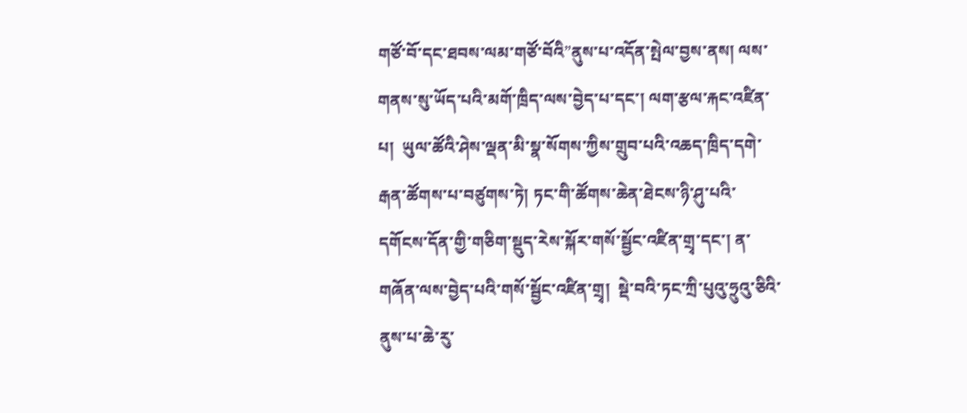གཙོ་བོ་དང་ཐབས་ལམ་གཙོ་བོའི”ནུས་པ་འདོན་སྤེལ་བྱས་ནས། ལས་གནས་སུ་ཡོད་པའི་མགོ་ཁྲིད་ལས་བྱེད་པ་དང་། ལག་རྩལ་རྐང་འཛིན་པ།  ཡུལ་ཚོའི་ཤེས་ལྡན་མི་སྣ་སོགས་ཀྱིས་གྲུབ་པའི་འཆད་ཁྲིད་དགེ་རྒན་ཚོགས་པ་བཙུགས་ཏེ། ཏང་གི་ཚོགས་ཆེན་ཐེངས་ཉི་ཤུ་པའི་དགོངས་དོན་གྱི་གཅིག་སྡུད་རེས་སྐོར་གསོ་སྦྱོང་འཛིན་གྲྭ་དང་། ན་གཞོན་ལས་བྱེད་པའི་གསོ་སྦྱོང་འཛིན་གྲྭ།  སྡེ་བའི་ཏང་ཀྲི་པུའུ་ཧྲུའུ་ཅིའི་ནུས་པ་ཆེ་རུ་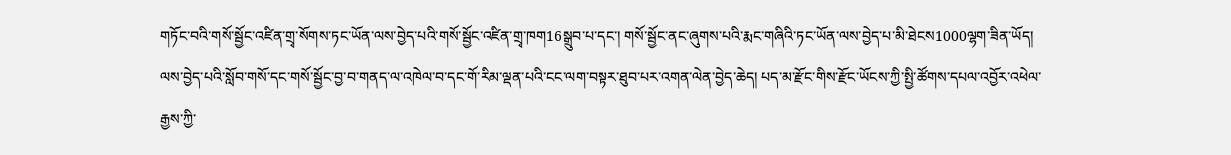གཏོང་བའི་གསོ་སྦྱོང་འཛིན་གྲྭ་སོགས་ཏང་ཡོན་ལས་བྱེད་པའི་གསོ་སྦྱོང་འཛིན་གྲྭ་ཁག16སྒྲུབ་པ་དང་། གསོ་སྦྱོང་ནང་ཞུགས་པའི་རྨང་གཞིའི་ཏང་ཡོན་ལས་བྱེད་པ་མི་ཐེངས1000ལྷག་ཟིན་ཡོད།
ལས་བྱེད་པའི་སློབ་གསོ་དང་གསོ་སྦྱོང་བྱ་བ་གནད་ལ་འཁེལ་བ་དང་གོ་རིམ་ལྡན་པའི་ངང་ལག་བསྟར་ཐུབ་པར་འགན་ལེན་བྱེད་ཆེད། པད་མ་རྫོང་གིས་རྫོང་ཡོངས་ཀྱི་སྤྱི་ཚོགས་དཔལ་འབྱོར་འཕེལ་རྒྱས་ཀྱི་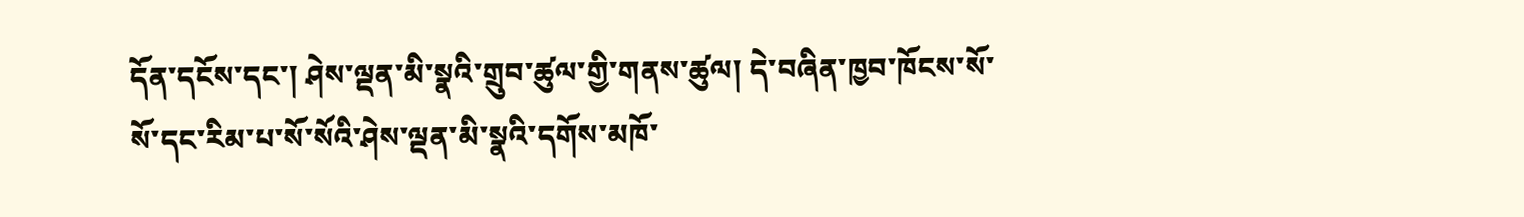དོན་དངོས་དང་། ཤེས་ལྡན་མི་སྣའི་གྲུབ་ཚུལ་གྱི་གནས་ཚུལ། དེ་བཞིན་ཁྱབ་ཁོངས་སོ་སོ་དང་རིམ་པ་སོ་སོའི་ཤེས་ལྡན་མི་སྣའི་དགོས་མཁོ་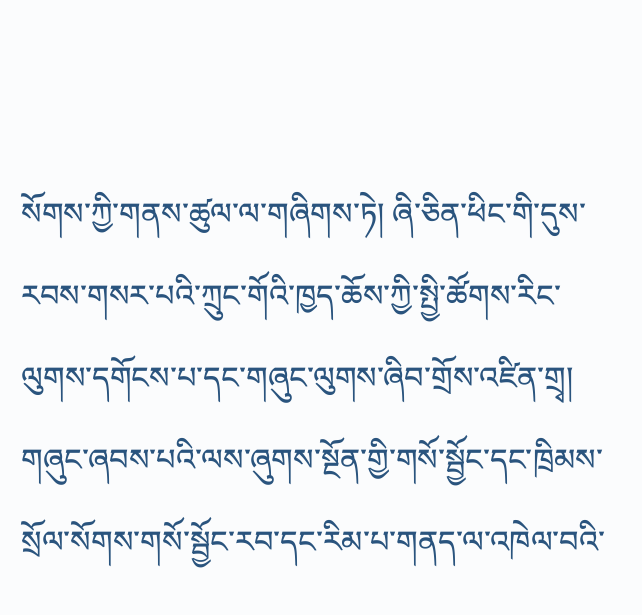སོགས་ཀྱི་གནས་ཚུལ་ལ་གཞིགས་ཏེ། ཞི་ཅིན་ཕིང་གི་དུས་རབས་གསར་པའི་ཀྲུང་གོའི་ཁྱད་ཆོས་ཀྱི་སྤྱི་ཚོགས་རིང་ལུགས་དགོངས་པ་དང་གཞུང་ལུགས་ཞིབ་གྲོས་འཛིན་གྲྭ། གཞུང་ཞབས་པའི་ལས་ཞུགས་སྔོན་གྱི་གསོ་སྦྱོང་དང་ཁྲིམས་སྲོལ་སོགས་གསོ་སྦྱོང་རབ་དང་རིམ་པ་གནད་ལ་འཁེལ་བའི་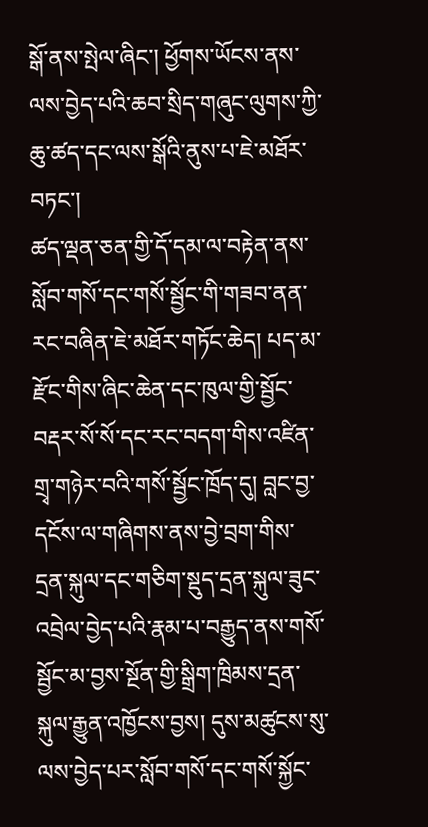སྒོ་ནས་སྤེལ་ཞིང་། ཕྱོགས་ཡོངས་ནས་ལས་བྱེད་པའི་ཆབ་སྲིད་གཞུང་ལུགས་ཀྱི་ཆུ་ཚད་དང་ལས་སྒོའི་ནུས་པ་ཇེ་མཐོར་བཏང་།
ཚད་ལྡན་ཅན་གྱི་དོ་དམ་ལ་བརྟེན་ནས་སློབ་གསོ་དང་གསོ་སྦྱོང་གི་གཟབ་ནན་རང་བཞིན་ཇེ་མཐོར་གཏོང་ཆེད། པད་མ་རྫོང་གིས་ཞིང་ཆེན་དང་ཁུལ་གྱི་སྦྱོང་བརྡར་སོ་སོ་དང་རང་བདག་གིས་འཛིན་གྲྭ་གཉེར་བའི་གསོ་སྦྱོང་ཁྲོད་དུ། བླང་བྱ་དངོས་ལ་གཞིགས་ནས་བྱེ་བྲག་གིས་དྲན་སྐུལ་དང་གཅིག་སྡུད་དྲན་སྐུལ་ཟུང་འབྲེལ་བྱེད་པའི་རྣམ་པ་བརྒྱུད་ནས་གསོ་སྦྱོང་མ་བྱས་སྔོན་གྱི་སྒྲིག་ཁྲིམས་དྲན་སྐུལ་རྒྱུན་འཁྱོངས་བྱས། དུས་མཚུངས་སུ་ལས་བྱེད་པར་སློབ་གསོ་དང་གསོ་སྐྱོང་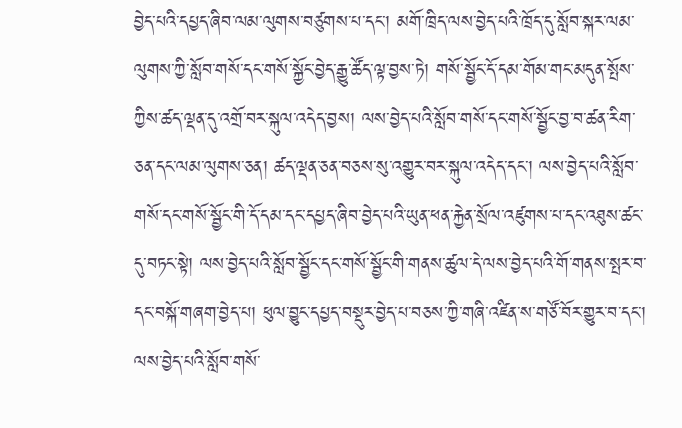བྱེད་པའི་དཔྱད་ཞིབ་ལམ་ལུགས་བཙུགས་པ་དང་། མགོ་ཁྲིད་ལས་བྱེད་པའི་ཁྲོད་དུ་སློབ་སྐར་ལམ་ལུགས་ཀྱི་སློབ་གསོ་དང་གསོ་སྐྱོང་བྱེད་རྒྱུ་ཚོད་ལྟ་བྱས་ཏེ། གསོ་སྦྱོང་དོ་དམ་གོམ་གང་མདུན་སྤོས་ཀྱིས་ཚད་ལྡན་དུ་འགྲོ་བར་སྐུལ་འདེད་བྱས། ལས་བྱེད་པའི་སློབ་གསོ་དང་གསོ་སྦྱོང་བྱ་བ་ཚན་རིག་ཅན་དང་ལམ་ལུགས་ཅན། ཚད་ལྡན་ཅན་བཅས་སུ་འགྱུར་བར་སྐུལ་འདེད་དང་། ལས་བྱེད་པའི་སློབ་གསོ་དང་གསོ་སྦྱོང་གི་དོ་དམ་དང་དཔྱད་ཞིབ་བྱེད་པའི་ཡུན་ཕན་རྐྱེན་སྲོལ་འཛུགས་པ་དང་འཐུས་ཚང་དུ་བཏང་སྟེ། ལས་བྱེད་པའི་སློབ་སྦྱོང་དང་གསོ་སྦྱོང་གི་གནས་ཚུལ་དེ་ལས་བྱེད་པའི་གོ་གནས་སྤར་བ་དང་བསྐོ་གཞག་བྱེད་པ། ཕུལ་བྱུང་དཔྱད་བསྡུར་བྱེད་པ་བཅས་ཀྱི་གཞི་འཛིན་ས་གཙོ་བོར་གྱུར་བ་དང་།  ལས་བྱེད་པའི་སློབ་གསོ་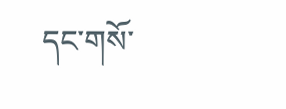དང་གསོ་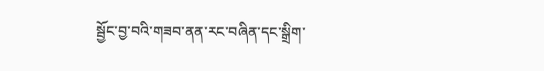སྦྱོང་བྱ་བའི་གཟབ་ནན་རང་བཞིན་དང་སྒྲིག་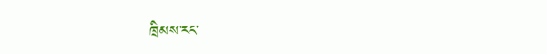ཁྲིམས་རང་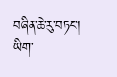བཞིན་ཆེ་རུ་བཏང་།
ཡིག་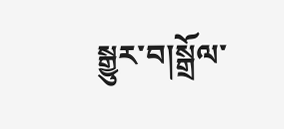སྒྱུར་བ།སྒྲོལ་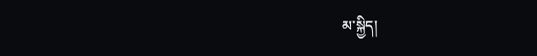མ་སྐྱིད།